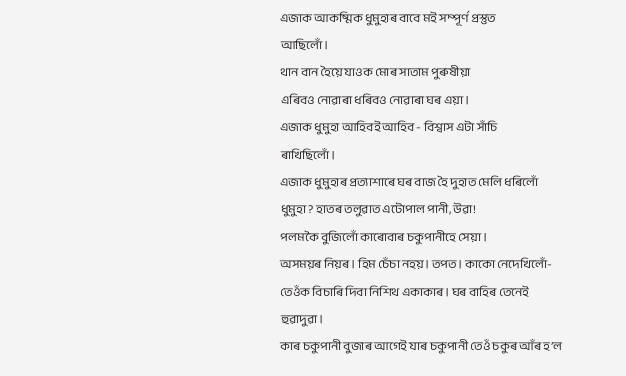এজাক আকষ্মিক ধুমুহাৰ বাবে মই সম্পূর্ণ প্রস্তুত
আছিলোঁ।
থান বান হৈয়ে যাওক মোৰ সাতাম পুৰুষীয়া
এৰিবও নোৱাৰা ধৰিবও নোৱাৰা ঘৰ এয়া।
এজাক ধুমুহা আহিবই আহিব - বিশ্বাস এটা সাঁচি
ৰাখিছিলোঁ।
এজাক ধুমুহাৰ প্রত্যাশাৰে ঘৰ বাজ হৈ দুহাত মেলি ধৰিলোঁ
ধুমুহা? হাতৰ তলুৱাত এটোপাল পানী, উৱা!
পলমকৈ বুজিলোঁ কাৰোবাৰ চকুপানীহে সেয়া।
অসময়ৰ নিয়ৰ। হিম চেঁচা নহয়। তপত। কাকো নেদেখিলোঁ-
তেওঁক বিচাৰি দিবা নিশিথ একাকাৰ। ঘৰ বাহিৰ তেনেই
হুৱাদুৱা।
কাৰ চকুপানী বুজাৰ আগেই যাৰ চকুপানী তেওঁ চকুৰ আঁৰ হ’ল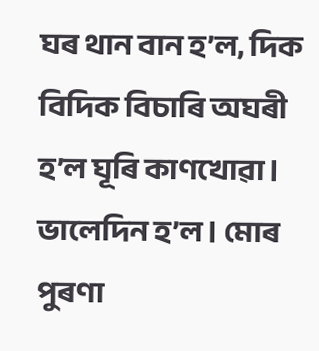ঘৰ থান বান হ’ল, দিক বিদিক বিচাৰি অঘৰী হ’ল ঘূৰি কাণখোৱা।
ভালেদিন হ’ল। মোৰ পুৰণা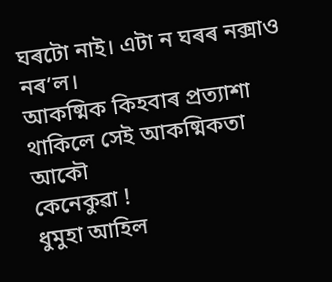ঘৰটো নাই। এটা ন ঘৰৰ নক্সাও
নৰ’ল।
আকষ্মিক কিহবাৰ প্রত্যাশা থাকিলে সেই আকষ্মিকতা আকৌ
কেনেকুৱা !
ধুমুহা আহিল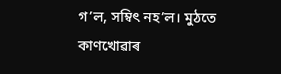গ’ল, সম্বিৎ নহ’ল। মুঠতে কাণখোৱাৰ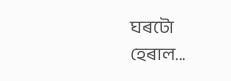ঘৰটো
হেৰাল...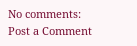No comments:
Post a Comment